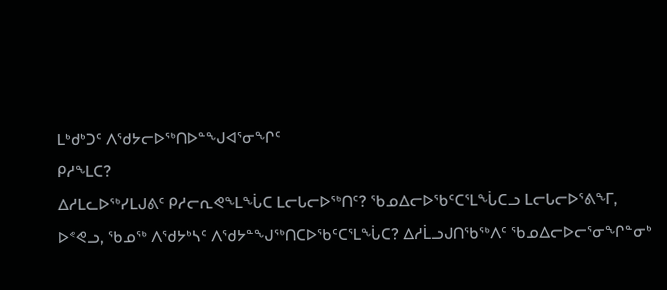ᒪᒃᑯᒃᑐᑦ ᐱᖁᔭᓕᐅᖅᑎᐅᓐᖑᐊᕐᓂᖏᑦ
ᑭᓱᖕᒪᑕ?
ᐃᓱᒪᓚᐅᖅᓯᒪᒍᕕᑦ ᑭᓱᓕᕆᕙᖕᒪᖔᑕ ᒪᓕᒐᓕᐅᖅᑎᑦ? ᖃᓄᐃᓕᐅᖃᑦᑕᕐᒪᖔᑕᓗ ᒪᓕᒐᓕᐅᕐᕕᖕᒥ, ᐅᕝᕙᓗ, ᖃᓄᖅ ᐱᖁᔭᒃᓴᑦ ᐱᖁᔭᓐᖑᖅᑎᑕᐅᖃᑦᑕᕐᒪᖔᑕ? ᐃᓱᒫᓗᒍᑎᖃᖅᐱᑦ ᖃᓄᐃᓕᐅᓕᕐᓂᖏᓐᓂᒃ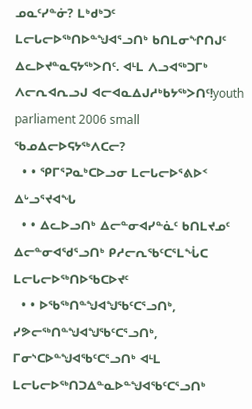ᓄᓇᑦᓯᓐᓃ? ᒪᒃᑯᒃᑐᑦ ᒪᓕᒐᓕᐅᖅᑎᐅᓐᖑᐊᕐᓗᑎᒃ ᑲᑎᒪᓂᖏᑎᒍᑦ ᐃᓚᐅᔪᓐᓇᕋᔭᖅᐳᑎᑦ. ᐊᒻᒪ ᐱᓗᐊᖅᑐᒥᒃ ᐱᓕᕆᐊᕆᓗᒍ ᐊᓕᐊᓇᐃᒍᓱᒃᑲᔭᖅᐳᑎᑦ!youth parliament 2006 small
ᖃᓄᐃᓕᐅᕋᔭᖅᐱᑕᓕ?
  • • ᕿᒥᕐᕈᓇᒃᑕᐅᓗᓂ ᒪᓕᒐᓕᐅᕐᕕᐅᑉ ᐃᒡᓗᕐᔪᐊᖓ
  • • ᐃᓚᐅᓗᑎᒃ ᐃᓕᓐᓂᐊᓯᓐᓈᑦ ᑲᑎᒪᔪᓄᑦ ᐃᓕᓐᓂᐊᖁᕐᓗᑎᒃ ᑭᓱᓕᕆᖃᑦᑕᕐᒪᖔᑕ ᒪᓕᒐᓕᐅᖅᑎᐅᖃᑕᐅᔪᑦ
  • • ᐅᖃᖅᑎᓐᖑᐊᖑᖃᑦᑕᕐᓗᑎᒃ, ᓯᕗᓕᖅᑎᓐᖑᐊᖑᖃᑦᑕᕐᓗᑎᒃ, ᒥᓂᔅᑕᐅᓐᖑᐊᖃᑦᑕᕐᓗᑎᒃ ᐊᒻᒪ ᒪᓕᒐᓕᐅᖅᑎᑐᐃᓐᓇᐅᓐᖑᐊᖃᑦᑕᕐᓗᑎᒃ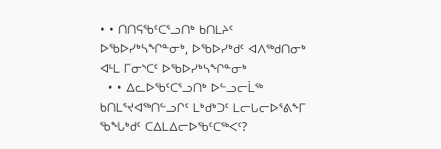• • ᑎᑎᕋᖃᑦᑕᕐᓗᑎᒃ ᑲᑎᒪᔨᑦ ᐅᖃᐅᓯᒃᓴᖏᓐᓂᒃ, ᐅᖃᐅᓯᒃᑯᑦ ᐊᐱᖅᑯᑎᓂᒃ ᐊᒻᒪ ᒥᓂᔅᑕᑦ ᐅᖃᐅᓯᒃᓴᖏᓐᓂᒃ
  • • ᐃᓚᐅᖃᑦᑕᕐᓗᑎᒃ ᐅᓪᓗᓕᒫᖅ ᑲᑎᒪᕐᔪᐊᖅᑎᓪᓗᒋᑦ ᒪᒃᑯᒃᑐᑦ ᒪᓕᒐᓕᐅᕐᕕᖕᒥ
ᖃᖓᒃᑯᑦ ᑕᐃᒪᐃᓕᐅᖃᑦᑕᖅᐸᑦ?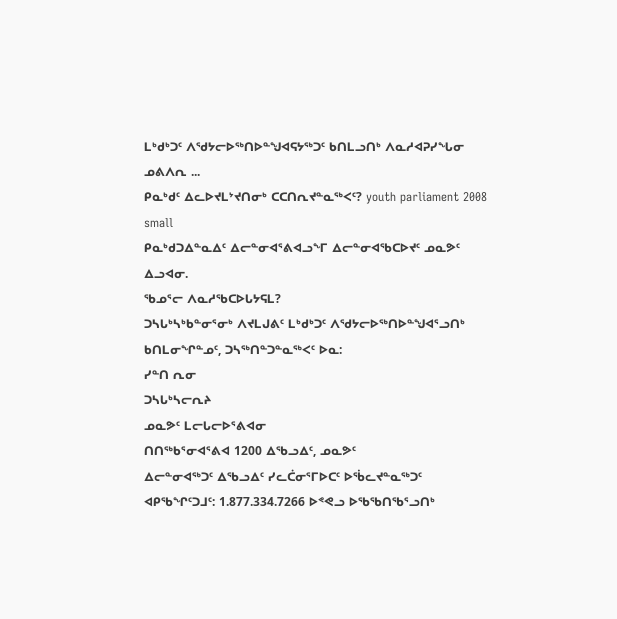ᒪᒃᑯᒃᑐᑦ ᐱᖁᔭᓕᐅᖅᑎᐅᓐᖑᐊᕋᔭᖅᑐᑦ ᑲᑎᒪᓗᑎᒃ ᐱᓇᓱᐊᕈᓯᖓᓂ ᓄᕕᐱᕆ ...
ᑭᓇᒃᑯᑦ ᐃᓚᐅᔪᒪᔾᔪᑎᓂᒃ ᑕᑕᑎᕆᔪᓐᓇᖅᐸᑦ? youth parliament 2008 small
ᑭᓇᒃᑯᑐᐃᓐᓇᐃᑦ ᐃᓕᓐᓂᐊᕐᕕᐊᓗᖕᒥ ᐃᓕᓐᓂᐊᖃᑕᐅᔪᑦ ᓄᓇᕗᑦ ᐃᓗᐊᓂ.
ᖃᓄᕐᓕ ᐱᓇᓱᖃᑕᐅᒐᔭᕋᒪ?
ᑐᓴᒐᒃᓴᒃᑲᓐᓂᕐᓂᒃ ᐱᔪᒪᒍᕕᑦ ᒪᒃᑯᒃᑐᑦ ᐱᖁᔭᓕᐅᖅᑎᐅᓐᖑᐊᕐᓗᑎᒃ ᑲᑎᒪᓂᖏᓐᓄᑦ, ᑐᓴᖅᑎᓐᑐᓐᓇᖅᐸᑦ ᐅᓇ:
ᓯᓐᑎ ᕆᓂ
ᑐᓴᒐᒃᓴᓕᕆᔨ
ᓄᓇᕗᑦ ᒪᓕᒐᓕᐅᕐᕕᐊᓂ
ᑎᑎᖅᑲᕐᓂᐊᕐᕕᐊ 1200 ᐃᖃᓗᐃᑦ, ᓄᓇᕗᑦ
ᐃᓕᓐᓂᐊᖅᑐᑦ ᐃᖃᓗᐃᑦ ᓯᓚᑖᓂᕐᒥᐅᑕᑦ ᐅᖄᓚᔪᓐᓇᖅᑐᑦ ᐊᑭᖃᖏᑦᑐᒧᑦ: 1.877.334.7266 ᐅᕝᕙᓗ ᐅᖃᖃᑎᖃᕐᓗᑎᒃ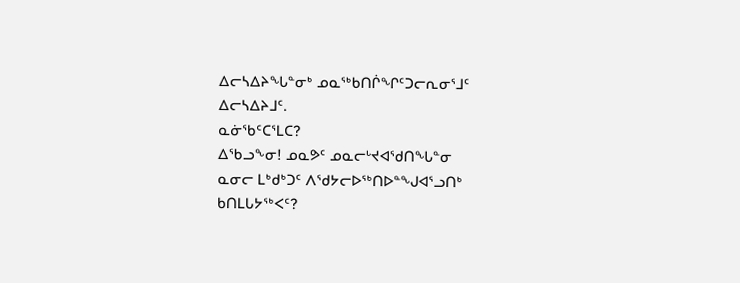ᐃᓕᓴᐃᔨᖓᓐᓂᒃ ᓄᓇᖅᑲᑎᒌᖏᑦᑐᓕᕆᓂᕐᒧᑦ ᐃᓕᓴᐃᔨᒧᑦ.
ᓇᓃᖃᑦᑕᕐᒪᑕ?
ᐃᖃᓗᖕᓂ! ᓄᓇᕗᑦ ᓄᓇᓕᒡᔪᐊᖁᑎᖓᓐᓂ
ᓇᓂᓕ ᒪᒃᑯᒃᑐᑦ ᐱᖁᔭᓕᐅᖅᑎᐅᓐᖑᐊᕐᓗᑎᒃ ᑲᑎᒪᒐᔭᖅᐸᑦ?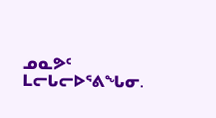ᓄᓇᕗᑦ ᒪᓕᒐᓕᐅᕐᕕᖓᓂ.